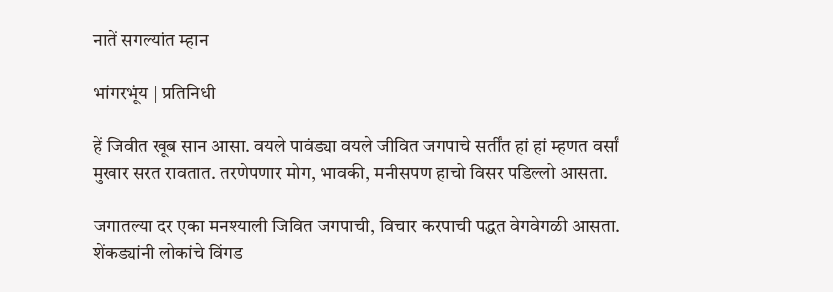नातें सगल्यांत म्हान

भांगरभूंय | प्रतिनिधी

हें जिवीत खूब सान आसा. वयले पावंड्या वयले जीवित जगपाचे सर्तींत हां हां म्हणत वर्सां मुखार सरत रावतात. तरणेपणार मोग, भावकी, मनीसपण हाचो विसर पडिल्लो आसता.

जगातल्या दर एका मनश्याली जिवित जगपाची, विचार करपाची पद्धत वेगवेगळी आसता. शेंकड्यांनी लोकांचे विंगड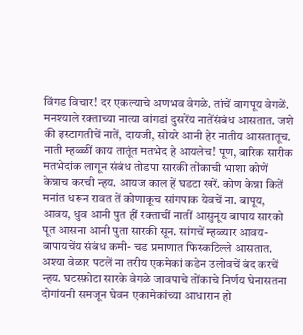विंगड विचार! दर एकल्याचे अणभव वेगळे. तांचें वागपूय वेगळें. मनश्याले रक्ताच्या नात्या वांगडां दुसरेंय नातेंसंबंध आसतात. जशे की इस्टागतीचें नातें, दायजी, सोयरे आनी हेर नातीय आसतातूच.
नाती म्हळ्ळीं काय तातूंत मतभेद हे आयलेच! पूण, बारिक सारीक मतभेदांक लागून संबंध तोडपा सारकी तोंकाची भाशा कोणें केन्नाच करची न्हय. आयज काल हें घडटा खरें. कोण केन्ना कितें मनांत धरून रावत तें कोणाकूच सांगपाक येवचें ना. बापूय, आवय, धुव आनी पुत हीं रक्ताचीं नातीं आसुनूय बापाय सारको पूत आसना आनी पुता सारकी सून. सांगचें म्हळ्यार आवय- बापायचेंय संबंध कमी- चड प्रमाणात फिस्कटिल्ले आसतात. अश्या वेळार पटलें ना तरीय एकमेकां कडेन उलोवचें बंद करचें न्हय. घटस्फ़ोटा सारके वेगळे जावपाचे तोंकाचे निर्णय घेनासतना दोगांयनी समजून घेवन एकामेकांच्या आधारान हो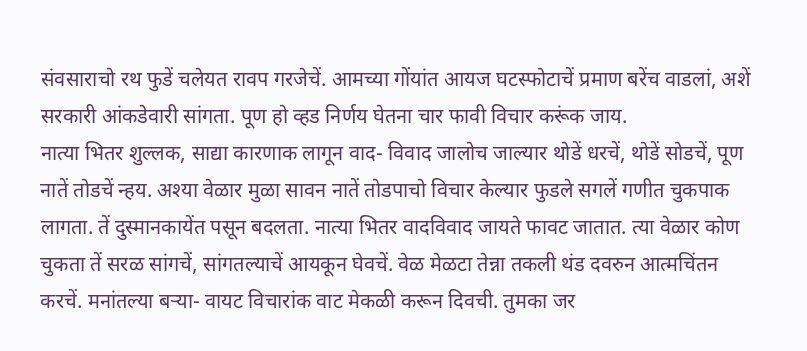संवसाराचो रथ फुडें चलेयत रावप गरजेचें. आमच्या गोंयांत आयज घटस्फोटाचें प्रमाण बरेंच वाडलां, अशें सरकारी आंकडेवारी सांगता. पूण हो व्हड निर्णय घेतना चार फावी विचार करूंक जाय.
नात्या भितर शुल्लक, साद्या कारणाक लागून वाद- विवाद जालोच जाल्यार थोडें धरचें, थोडें सोडचें, पूण नातें तोडचें न्हय. अश्या वेळार मुळा सावन नातें तोडपाचो विचार केल्यार फुडले सगलें गणीत चुकपाक लागता. तें दुस्मानकायेंत पसून बदलता. नात्या भितर वादविवाद जायते फावट जातात. त्या वेळार कोण चुकता तें सरळ सांगचें, सांगतल्याचें आयकून घेवचें. वेळ मेळटा तेन्ना तकली थंड दवरुन आत्मचिंतन करचें. मनांतल्या बऱ्या- वायट विचारांक वाट मेकळी करून दिवची. तुमका जर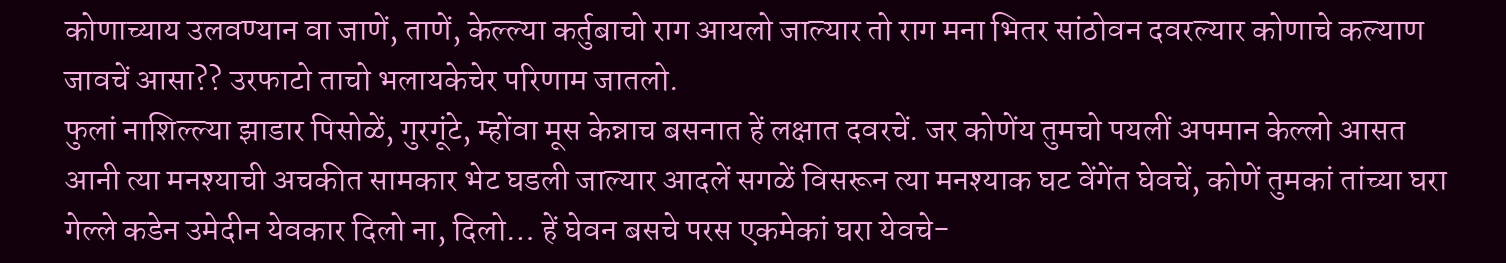कोणाच्याय उलवण्यान वा जाणें, ताणें, केल्ल्या कर्तुबाचो राग आयलो जाल्यार तो राग मना भितर सांठोवन दवरल्यार कोणाचे कल्याण जावचें आसा?? उरफाटो ताचो भलायकेचेर परिणाम जातलो.
फुलां नाशिल्ल्या झाडार पिसोळें, गुरगूंटे, म्होंवा मूस केन्नाच बसनात हें लक्षात दवरचें. जर कोणेंय तुमचो पयलीं अपमान केल्लो आसत आनी त्या मनश्याची अचकीत सामकार भेट घडली जाल्यार आदलें सगळें विसरून त्या मनश्याक घट वेंगेंत घेवचें, कोणें तुमकां तांच्या घरा गेल्ले कडेन उमेदीन येवकार दिलो ना, दिलो… हें घेवन बसचे परस एकमेकां घरा येवचे-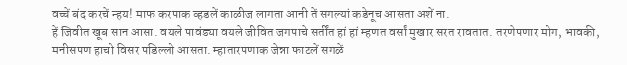वच्चें बंद करचें न्हय! माफ करपाक व्हडलें काळीज लागता आनी तें सगल्यां कडेनूच आसता अशें ना.
हें जिवीत खूब सान आसा. वयले पावंड्या वयले जीवित जगपाचे सर्तींत हां हां म्हणत वर्सां मुखार सरत रावतात. तरणेपणार मोग, भावकी, मनीसपण हाचो विसर पडिल्लो आसता. म्हातारपणाक जेन्ना फाटलें सगळें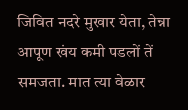जिवित नदरे मुखार येता, तेन्ना आपूण खंय कमी पडलों तें समजता. मात त्या वेळार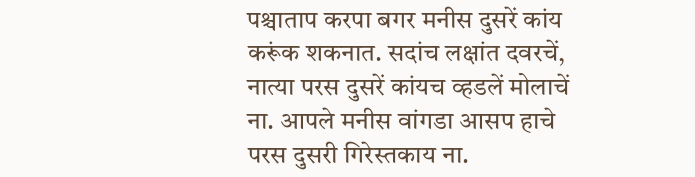पश्चाताप करपा बगर मनीस दुसरें कांय करूंक शकनात. सदांच लक्षांत दवरचें, नात्या परस दुसरें कांयच व्हडलें मोलाचें ना. आपले मनीस वांगडा आसप हाचे परस दुसरी गिरेस्तकाय ना.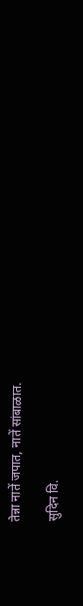तेन्ना नातें जपात, नातें सांबाळात.

सुदिन वि.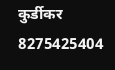कुर्डीकर
8275425404